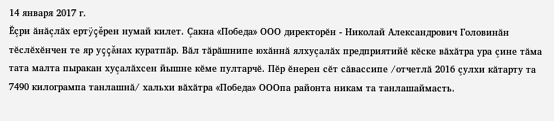14 января 2017 г.
Ĕçри ăнăçлăх ертÿçĕрен нумай килет. Çакна «Победа» ООО директорĕн - Николай Александрович Головинăн тĕслĕхĕнчен те яр уççăнах куратпăр. Вăл тăрăшнипе юхăннă ялхуçалăх предприятийĕ кĕске вăхăтра ура çине тăма тата малта пыракан хуçалăхсен йышне кĕме пултарчĕ. Пĕр ĕнерен сĕт сăвассипе /отчетлă 2016 çулхи кăтарту та 7490 килогрампа танлашнă/ хальхи вăхăтра «Победа» ОООпа районта никам та танлашаймасть.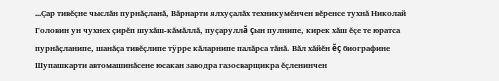...Çар тивĕçне чыслăн пурнăçланă, Вăрнарти ялхуçалăх техникумĕнчен вĕренсе тухнă Николай Головин ун чухнех çирĕп шухăш-кăмăллă, пуçаруллă çын пулнипе, кирек хăш ĕçе те юратса пурнăçланипе, шанăçа тивĕçлипе тÿрре кăларнипе палăрса тăнă. Вăл хăйĕн ĕç биографине Шупашкарти автомашинăсене юсакан заводра газосварщикра ĕçленинчен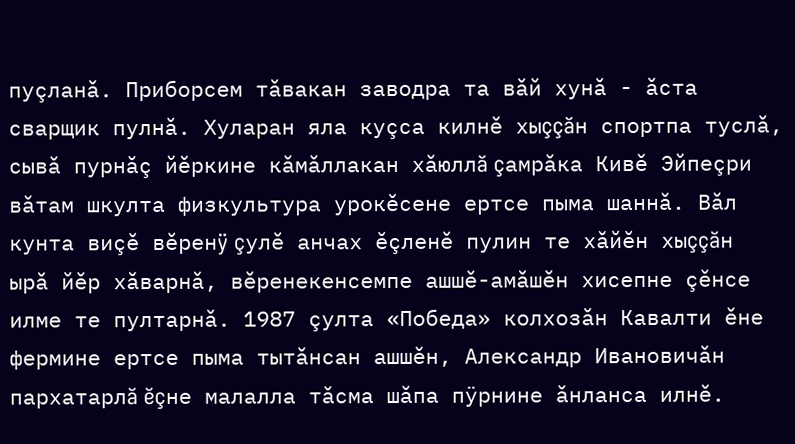пуçланă. Приборсем тăвакан заводра та вăй хунă - ăста сварщик пулнă. Хуларан яла куçса килнĕ хыççăн спортпа туслă, сывă пурнăç йĕркине кăмăллакан хăюллă çамрăка Кивĕ Эйпеçри вăтам шкулта физкультура урокĕсене ертсе пыма шаннă. Вăл кунта виçĕ вĕренÿ çулĕ анчах ĕçленĕ пулин те хăйĕн хыççăн ырă йĕр хăварнă, вĕренекенсемпе ашшĕ-амăшĕн хисепне çĕнсе илме те пултарнă. 1987 çулта «Победа» колхозăн Кавалти ĕне фермине ертсе пыма тытăнсан ашшĕн, Александр Ивановичăн пархатарлă ĕçне малалла тăсма шăпа пÿрнине ăнланса илнĕ.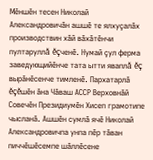Мĕншĕн тесен Николай Александровичăн ашшĕ те ялхуçалăх производствин хăй вăхăтĕнчи пултаруллă ĕçченĕ. Нумай çул ферма заведующийĕнче тата ытти яваплă ĕç вырăнĕсенче тимленĕ. Пархатарлă ĕçĕшĕн ăна Чăваш АССР Верховнăй Совечĕн Президиумĕн Хисеп грамотипе чысланă. Ашшĕн сумлă ячĕ Николай Александровичпа унпа пĕр тăван пиччĕшĕсемпе шăллĕсене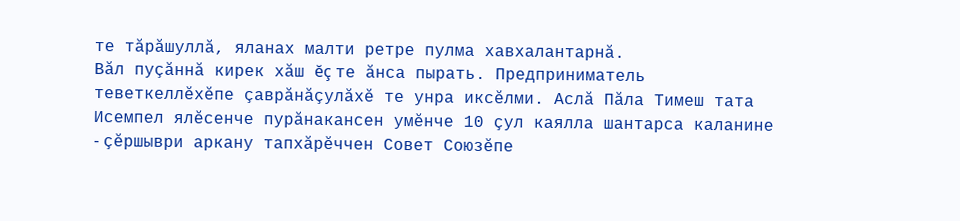те тăрăшуллă, яланах малти ретре пулма хавхалантарнă.
Вăл пуçăннă кирек хăш ĕç те ăнса пырать. Предприниматель теветкеллĕхĕпе çаврăнăçулăхĕ те унра иксĕлми. Аслă Пăла Тимеш тата Исемпел ялĕсенче пурăнакансен умĕнче 10 çул каялла шантарса каланине - çĕршыври аркану тапхăрĕччен Совет Союзĕпе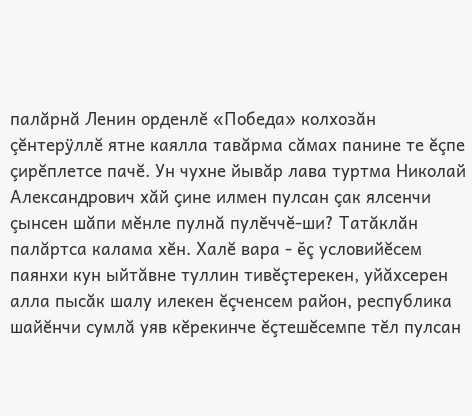палăрнă Ленин орденлĕ «Победа» колхозăн çĕнтерÿллĕ ятне каялла тавăрма сăмах панине те ĕçпе çирĕплетсе пачĕ. Ун чухне йывăр лава туртма Николай Александрович хăй çине илмен пулсан çак ялсенчи çынсен шăпи мĕнле пулнă пулĕччĕ-ши? Татăклăн палăртса калама хĕн. Халĕ вара - ĕç условийĕсем паянхи кун ыйтăвне туллин тивĕçтерекен, уйăхсерен алла пысăк шалу илекен ĕçченсем район, республика шайĕнчи сумлă уяв кĕрекинче ĕçтешĕсемпе тĕл пулсан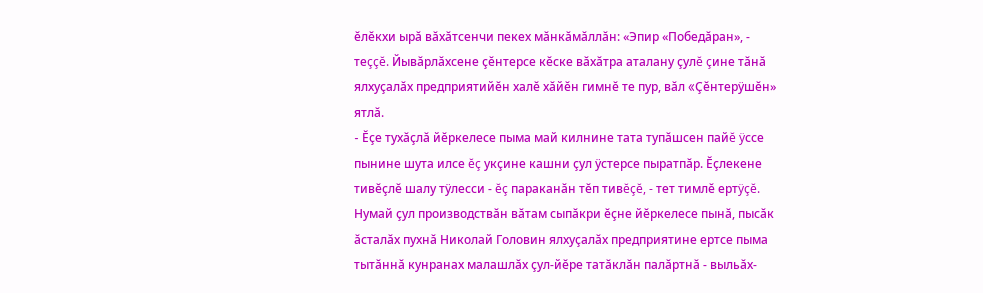ĕлĕкхи ырă вăхăтсенчи пекех мăнкăмăллăн: «Эпир «Победăран», - теççĕ. Йывăрлăхсене çĕнтерсе кĕске вăхăтра аталану çулĕ çине тăнă ялхуçалăх предприятийĕн халĕ хăйĕн гимнĕ те пур, вăл «Çĕнтерÿшĕн» ятлă.
- Ĕçе тухăçлă йĕркелесе пыма май килнине тата тупăшсен пайĕ ÿссе пынине шута илсе ĕç укçине кашни çул ÿстерсе пыратпăр. Ĕçлекене тивĕçлĕ шалу тÿлесси - ĕç параканăн тĕп тивĕçĕ, - тет тимлĕ ертÿçĕ.
Нумай çул производствăн вăтам сыпăкри ĕçне йĕркелесе пынă, пысăк ăсталăх пухнă Николай Головин ялхуçалăх предприятине ертсе пыма тытăннă кунранах малашлăх çул-йĕре татăклăн палăртнă - выльăх-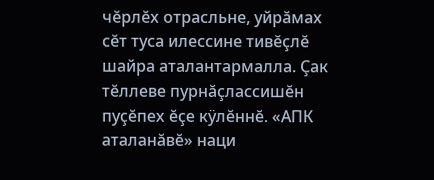чĕрлĕх отрасльне, уйрăмах сĕт туса илессине тивĕçлĕ шайра аталантармалла. Çак тĕллеве пурнăçлассишĕн пуçĕпех ĕçе кÿлĕннĕ. «АПК аталанăвĕ» наци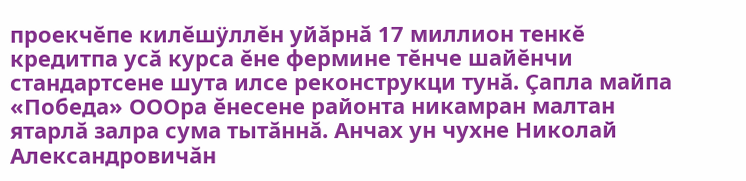проекчĕпе килĕшÿллĕн уйăрнă 17 миллион тенкĕ кредитпа усă курса ĕне фермине тĕнче шайĕнчи стандартсене шута илсе реконструкци тунă. Çапла майпа «Победа» ОООра ĕнесене районта никамран малтан ятарлă залра сума тытăннă. Анчах ун чухне Николай Александровичăн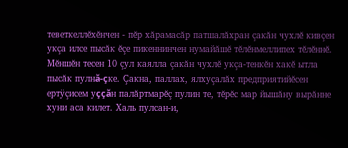теветкеллĕхĕнчен - пĕр хăрамасăр патшалăхран çакăн чухлĕ кивçен укçа илсе пысăк ĕçе пикеннинчен нумайăшĕ тĕлĕнмеллипех тĕлĕннĕ. Мĕншĕн тесен 10 çул каялла çакăн чухлĕ укçа-тенкĕн хакĕ ытла пысăк пулнă-çке. Çакна, паллах, ялхуçалăх предприятийĕсен ертÿçисем уççăн палăртмарĕç пулин те, тĕрĕс мар йышăну вырăнне хуни аса килет. Халь пулсан-и,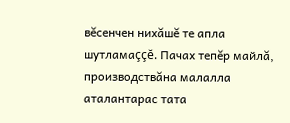вĕсенчен нихăшĕ те апла шутламаççĕ. Пачах тепĕр майлă, производствăна малалла аталантарас тата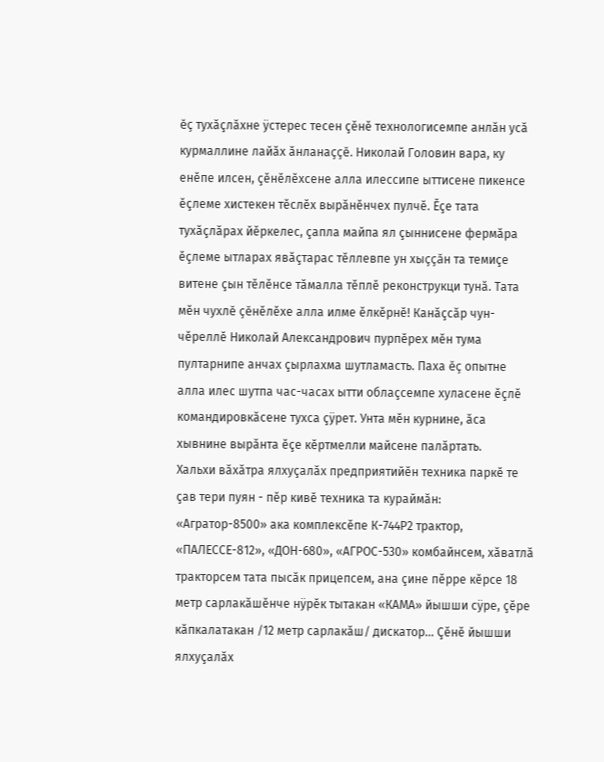ĕç тухăçлăхне ÿстерес тесен çĕнĕ технологисемпе анлăн усă курмаллине лайăх ăнланаççĕ. Николай Головин вара, ку енĕпе илсен, çĕнĕлĕхсене алла илессипе ыттисене пикенсе ĕçлеме хистекен тĕслĕх вырăнĕнчех пулчĕ. Ĕçе тата тухăçлăрах йĕркелес, çапла майпа ял çыннисене фермăра ĕçлеме ытларах явăçтарас тĕллевпе ун хыççăн та темиçе витене çын тĕлĕнсе тăмалла тĕплĕ реконструкци тунă. Тата мĕн чухлĕ çĕнĕлĕхе алла илме ĕлкĕрнĕ! Канăçсăр чун-чĕреллĕ Николай Александрович пурпĕрех мĕн тума пултарнипе анчах çырлахма шутламасть. Паха ĕç опытне алла илес шутпа час-часах ытти облаçсемпе хуласене ĕçлĕ командировкăсене тухса çÿрет. Унта мĕн курнине, ăса хывнине вырăнта ĕçе кĕртмелли майсене палăртать.
Хальхи вăхăтра ялхуçалăх предприятийĕн техника паркĕ те çав тери пуян - пĕр кивĕ техника та кураймăн: «Агратор-8500» ака комплексĕпе К-744Р2 трактор, «ПАЛЕССЕ-812», «ДОН-680», «АГРОС-530» комбайнсем, хăватлă тракторсем тата пысăк прицепсем, ана çине пĕрре кĕрсе 18 метр сарлакăшĕнче нÿрĕк тытакан «КАМА» йышши сÿре, çĕре кăпкалатакан /12 метр сарлакăш/ дискатор... Çĕнĕ йышши ялхуçалăх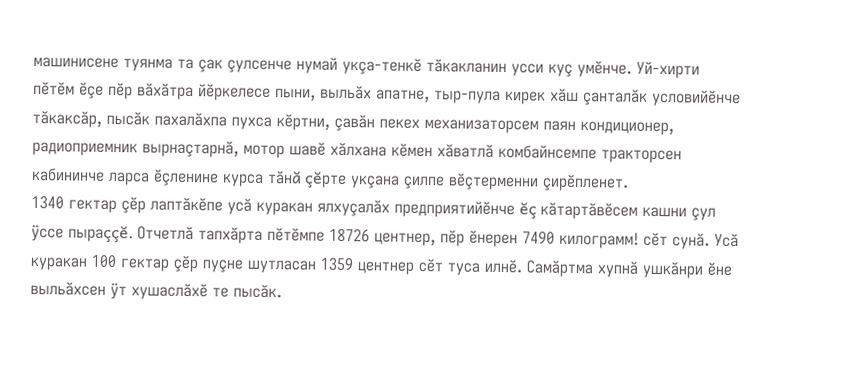машинисене туянма та çак çулсенче нумай укçа-тенкĕ тăкакланин усси куç умĕнче. Уй-хирти пĕтĕм ĕçе пĕр вăхăтра йĕркелесе пыни, выльăх апатне, тыр-пула кирек хăш çанталăк условийĕнче тăкаксăр, пысăк пахалăхпа пухса кĕртни, çавăн пекех механизаторсем паян кондиционер, радиоприемник вырнаçтарнă, мотор шавĕ хăлхана кĕмен хăватлă комбайнсемпе тракторсен кабининче ларса ĕçленине курса тăнă çĕрте укçана çилпе вĕçтерменни çирĕпленет.
1340 гектар çĕр лаптăкĕпе усă куракан ялхуçалăх предприятийĕнче ĕç кăтартăвĕсем кашни çул ÿссе пыраççĕ. Отчетлă тапхăрта пĕтĕмпе 18726 центнер, пĕр ĕнерен 7490 килограмм! сĕт сунă. Усă куракан 100 гектар çĕр пуçне шутласан 1359 центнер сĕт туса илнĕ. Самăртма хупнă ушкăнри ĕне выльăхсен ÿт хушаслăхĕ те пысăк.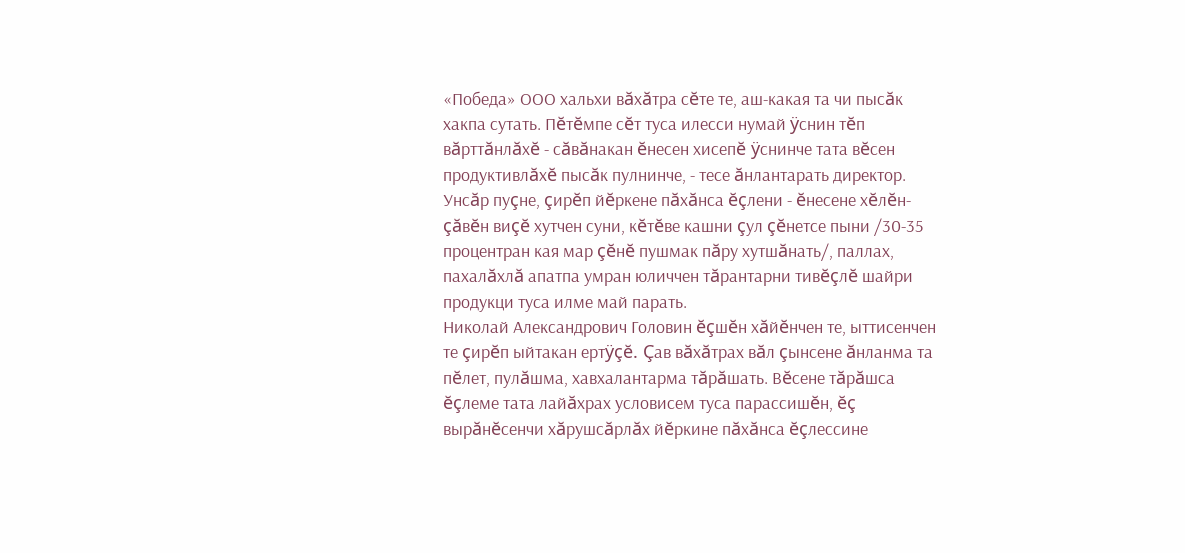«Победа» ООО хальхи вăхăтра сĕте те, аш-какая та чи пысăк хакпа сутать. Пĕтĕмпе сĕт туса илесси нумай ÿснин тĕп вăрттăнлăхĕ - сăвăнакан ĕнесен хисепĕ ÿснинче тата вĕсен продуктивлăхĕ пысăк пулнинче, - тесе ăнлантарать директор. Унсăр пуçне, çирĕп йĕркене пăхăнса ĕçлени - ĕнесене хĕлĕн-çăвĕн виçĕ хутчен суни, кĕтĕве кашни çул çĕнетсе пыни /30-35 процентран кая мар çĕнĕ пушмак пăру хутшăнать/, паллах, пахалăхлă апатпа умран юличчен тăрантарни тивĕçлĕ шайри продукци туса илме май парать.
Николай Александрович Головин ĕçшĕн хăйĕнчен те, ыттисенчен те çирĕп ыйтакан ертÿçĕ. Çав вăхăтрах вăл çынсене ăнланма та пĕлет, пулăшма, хавхалантарма тăрăшать. Вĕсене тăрăшса ĕçлеме тата лайăхрах условисем туса парассишĕн, ĕç вырăнĕсенчи хăрушсăрлăх йĕркине пăхăнса ĕçлессине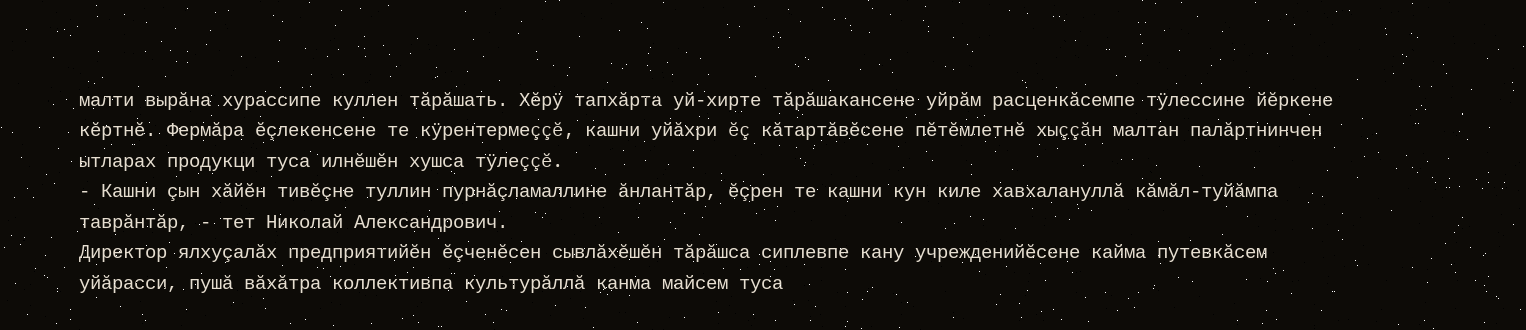малти вырăна хурассипе куллен тăрăшать. Хĕрÿ тапхăрта уй-хирте тăрăшакансене уйрăм расценкăсемпе тÿлессине йĕркене кĕртнĕ. Фермăра ĕçлекенсене те кÿрентермеççĕ, кашни уйăхри ĕç кăтартăвĕсене пĕтĕмлетнĕ хыççăн малтан палăртнинчен ытларах продукци туса илнĕшĕн хушса тÿлеççĕ.
- Кашни çын хăйĕн тивĕçне туллин пурнăçламаллине ăнлантăр, ĕçрен те кашни кун киле хавхалануллă кăмăл-туйăмпа таврăнтăр, - тет Николай Александрович.
Директор ялхуçалăх предприятийĕн ĕçченĕсен сывлăхĕшĕн тăрăшса сиплевпе кану учрежденийĕсене кайма путевкăсем уйăрасси, пушă вăхăтра коллективпа культурăллă канма майсем туса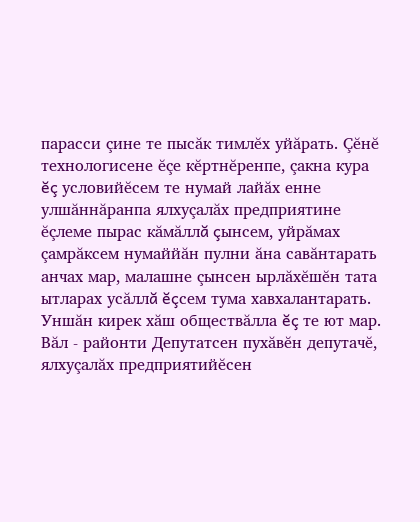парасси çине те пысăк тимлĕх уйăрать. Çĕнĕ технологисене ĕçе кĕртнĕренпе, çакна кура ĕç условийĕсем те нумай лайăх енне улшăннăранпа ялхуçалăх предприятине ĕçлеме пырас кăмăллă çынсем, уйрăмах çамрăксем нумаййăн пулни ăна савăнтарать анчах мар, малашне çынсен ырлăхĕшĕн тата ытларах усăллă ĕçсем тума хавхалантарать.
Уншăн кирек хăш обществăлла ĕç те ют мар. Вăл - районти Депутатсен пухăвĕн депутачĕ, ялхуçалăх предприятийĕсен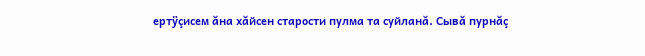ертÿçисем ăна хăйсен старости пулма та суйланă. Сывă пурнăç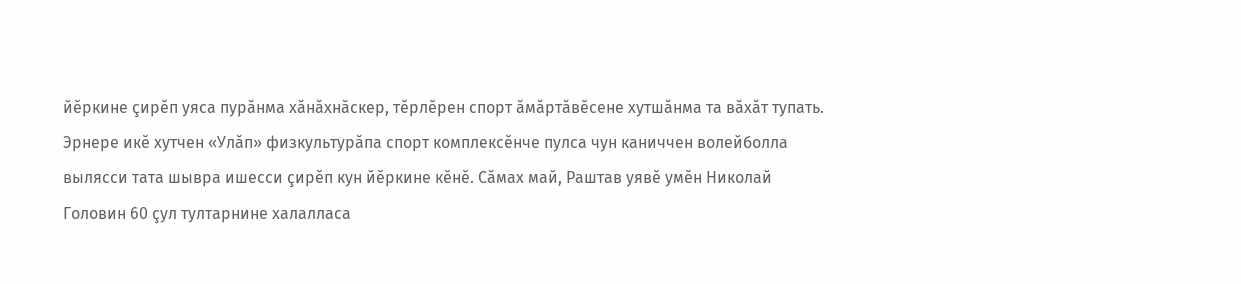йĕркине çирĕп уяса пурăнма хăнăхнăскер, тĕрлĕрен спорт ăмăртăвĕсене хутшăнма та вăхăт тупать. Эрнере икĕ хутчен «Улăп» физкультурăпа спорт комплексĕнче пулса чун каниччен волейболла вылясси тата шывра ишесси çирĕп кун йĕркине кĕнĕ. Сăмах май, Раштав уявĕ умĕн Николай Головин 60 çул тултарнине халалласа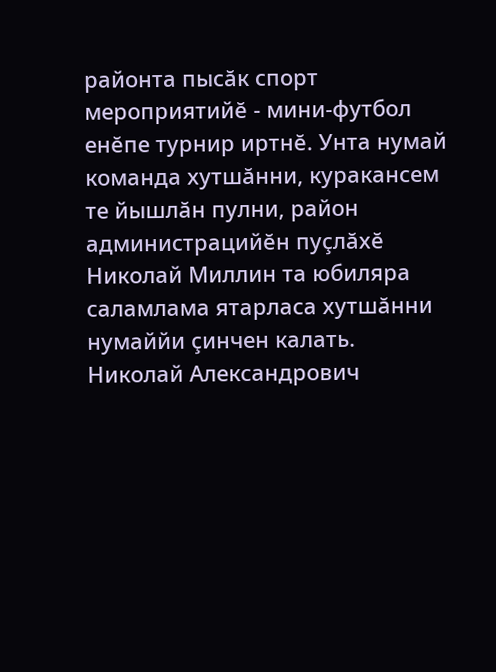районта пысăк спорт мероприятийĕ - мини-футбол енĕпе турнир иртнĕ. Унта нумай команда хутшăнни, куракансем те йышлăн пулни, район администрацийĕн пуçлăхĕ Николай Миллин та юбиляра саламлама ятарласа хутшăнни нумаййи çинчен калать.
Николай Александрович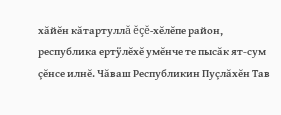хăйĕн кăтартуллă ĕçĕ-хĕлĕпе район, республика ертÿлĕхĕ умĕнче те пысăк ят-сум çĕнсе илнĕ. Чăваш Республикин Пуçлăхĕн Тав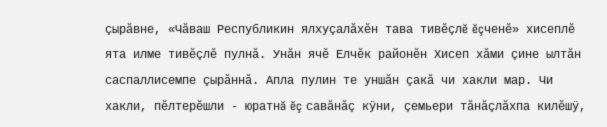çырăвне, «Чăваш Республикин ялхуçалăхĕн тава тивĕçлĕ ĕçченĕ» хисеплĕ ята илме тивĕçлĕ пулнă. Унăн ячĕ Елчĕк районĕн Хисеп хăми çине ылтăн саспаллисемпе çырăннă. Апла пулин те уншăн çакă чи хакли мар. Чи хакли, пĕлтерĕшли - юратнă ĕç савăнăç кÿни, çемьери тăнăçлăхпа килĕшÿ,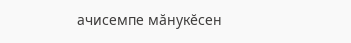ачисемпе мăнукĕсен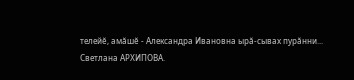телейĕ, амăшĕ - Александра Ивановна ырă-сывах пурăнни...
Светлана АРХИПОВА.